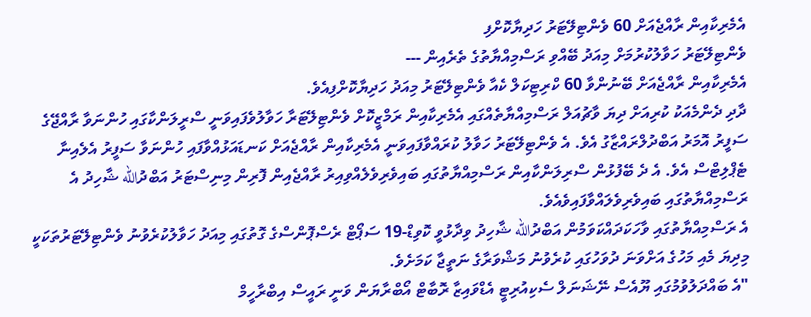އެމެރިކާއިން ރާއްޖެއަށް 60 ވެންޓިލޭޓަރު ހަދިޔާކޮށްފި
ވެންޓިލޭޓަރު ހަވާލުކުރުމަށް މިއަދު ބޭއްވި ރަސްމިއްޔާތުގެ ތެރެއިން ---
އެމެރިކާއިން ރާއްޖެއަށް ބޭނުންވާ 60 ކްރިޓިކަލް ކެއާ ވެންޓިލޭޓަރު މިއަދު ހަދިޔާކޮށްފިއެވެ.
ދާދި ދެންމެއަކު ކުރިއަށް ދިޔަ ވާޗުއަލް ރަސްމިއްޔާތެއްގައި އެމެރިކާއިން ރަމްޒީކޮށް ވެންޓިލޭޓަރާ ހަވާލުވެފައިވަނީ ސްރީލަންކާގައި ހުންނަވާ ރާއްޖޭގެ ސަފީރު އޮމަރު އަބްދުލްރައްޒާގު އެވެ. އެ ވެންޓިލޭޓަރު ހަވާލު ކުރައްވާފައިވަނީ އެމެރިކާއިން ރާއްޖެއަށް ކަނޑައަޅުއްވާފައި ހުންނަވާ ސަފީރު އެލެއިނާ ޓެޕްލިޓްސް އެވެ. އެ ދެ ބޭފުޅުން ސްރިލަންކާއިން ރަސްމިއްޔާތުގައި ބައިވެރިވެލެއްވިއިރު ރާއްޖެއިން ފޮރިން މިނިސްޓަރު އަބްދުالله ޝާހިދު އެ ރަސްމިއްޔާތުގައި ބައިވެރިވެލައްވާފައިވެއެވެ.
އެ ރަސްމިއްޔާތުގައި ވާހަކަދައްކަވަމުން އަބްދުالله ޝާހިދު ވިދާޅުވީ ކޮވިޑް-19 ސަޕޯޓް ރެސްޕޮންސްގެ ގޮތުގައި މިއަދު ހަވާލުކުރެވުނު ވެންޓިލޭޓަރުތަކަކީ މިދިޔަ މެއި މަހުގެ އަށްވަނަ ދުވަހުގައި ކުރެވުނު މަޝްވަރާގެ ނަތީޖާ ކަމަށެވެ.
"އެ ބައްދަލުވުމުގައި ޔޫއެސް ނޭޝަނަލް ސެކިއުރިޓީ އެޑްވައިޒާ ރޮބާޓް އޯބްރާޔަން ވަނީ ރައީސް އިބްރާހީމް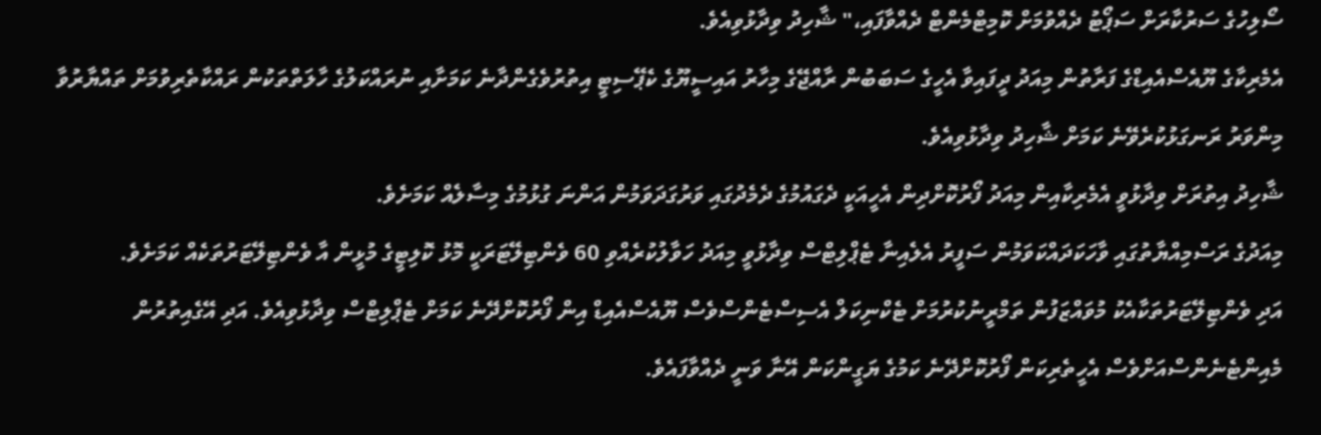ސޯލިހުގެ ސަރުކާރަށް ސަޕޯޓު ދެއްވުމަށް ކޮމިޓްމެންޓް ދެއްވާފައި،" ޝާހިދު ވިދާޅުވިއެވެ.
އެމެރިކާގެ ޔޫއެސްއެއިޑްގެ ފަރާތުން މިއަދު ދީފައިވާ އެހީގެ ސަބަބުން ރާއްޖޭގެ މިހާރު އައިސީޔޫގެ ކެޕޭސިޓީ އިތުރުވެގެންދާނެ ކަމަށާއި ނުރައްކަލުގެ ހާލަތްތަކުން ރައްކާތެރިވުމަށް ތައްޔާރުވާ މިންވަރު ރަނގަޅުކުރެވޭނެ ކަމަށް ޝާހިދު ވިދާޅުވިއެވެ.
ޝާހިދު އިތުރަށް ވިދާޅުވީ އެމެރިކާއިން މިއަދު ފޯރުކޮށްދިން އެހީއަކީ ދެގައުމުގެ ދެމެދުގައި ވަރުގަދަވަމުން އަންނަ ގުޅުމުގެ މިސާލެއް ކަމަށެވެ.
މިއަދުގެ ރަސްމިއްޔާތުގައި ވާހަކަދައްކަވަމުން ސަފީރު އެލެއިނާ ޓެޕްލިޓްސް ވިދާޅުވީ މިއަދު ހަވާލުކުރެއްވި 60 ވެންޓިލޭޓަރަކީ މޮޅު ކޮލިޓީގެ މުޅީން އާ ވެންޓިލޭޓަރުތަކެއް ކަމަށެވެ.
އަދި ވެންޓިލޭޓަރުތަކާއެކު މުވައްޒަފުން ތަމްރީނުކުރުމަށް ޓެކްނިކަލް އެސިސްޓެންސްވެސް ޔޫއެސްއެއިޑް އިން ފޯރުކޮށްދޭނެ ކަމަށް ޓެޕްލިޓްސް ވިދާޅުވިއެވެ. އަދި އޭގެއިތުރުން މެއިންޓެނެންސްއަށްވެސް އެހީތެރިކަން ފޯރުކޮށްދޭނެ ކަމުގެ ޔަގީންކަން އޭނާ ވަނީ ދެއްވާފައެވެ.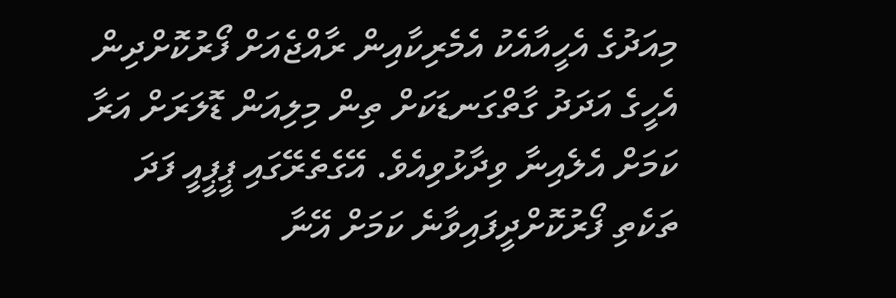މިއަދުގެ އެހީއާއެކު އެމެރިކާއިން ރާއްޖެއަށް ފޯރުކޮށްދިން އެހީގެ އަދަދު ގާތްގަނޑަކަށް ތިން މިލިއަން ޑޮލަރަށް އަރާ ކަމަށް އެލެއިނާ ވިދާޅުވިއެވެ. އޭގެތެރޭގައި ޕީޕީއީ ފަދަ ތަކެތި ފޯރުކޮށްދީފައިވާނެ ކަމަށް އޭނާ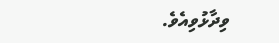ވިދާޅުވިއެވެ.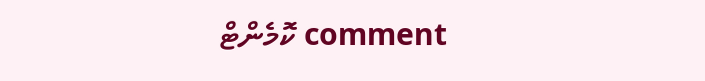comment ކޮމެންޓް